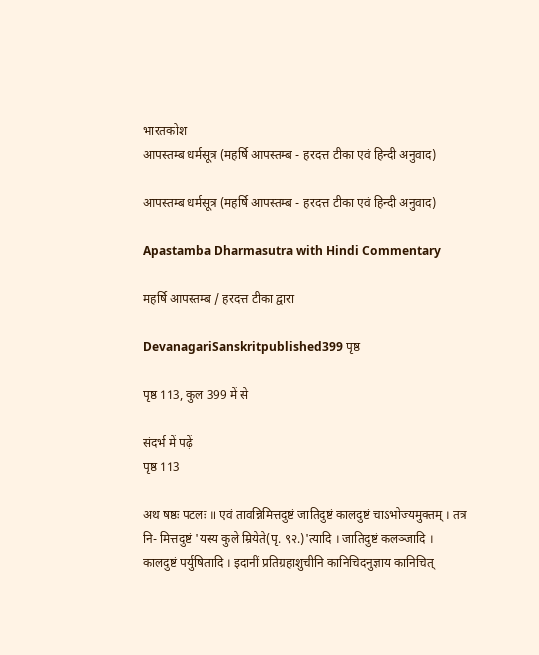भारतकोश
आपस्तम्ब धर्मसूत्र (महर्षि आपस्तम्ब - हरदत्त टीका एवं हिन्दी अनुवाद)

आपस्तम्ब धर्मसूत्र (महर्षि आपस्तम्ब - हरदत्त टीका एवं हिन्दी अनुवाद)

Apastamba Dharmasutra with Hindi Commentary

महर्षि आपस्तम्ब / हरदत्त टीका द्वारा

DevanagariSanskritpublished399 पृष्ठ

पृष्ठ 113, कुल 399 में से

संदर्भ में पढ़ें
पृष्ठ 113

अथ षष्ठः पटलः ॥ एवं तावन्निमित्तदुष्टं जातिदुष्टं कालदुष्टं चाऽभोज्यमुक्तम् । तत्र नि- मित्तदुष्टं 'यस्य कुले म्रियेते(पृ. ९२.)'त्यादि । जातिदुष्टं कलञ्जादि । कालदुष्टं पर्युषितादि । इदानीं प्रतिग्रहाशुचीनि कानिचिदनुज्ञाय कानिचित्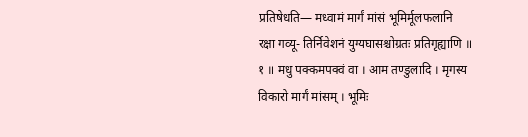प्रतिषेधति— मध्वामं मार्गं मांसं भूमिर्मूलफलानि रक्षा गव्यू- तिर्निवेशनं युग्यघासश्चोग्रतः प्रतिगृह्याणि ॥ १ ॥ मधु पक्कमपक्वं वा । आम तण्डुलादि । मृगस्य विकारो मार्गं मांसम् । भूमिः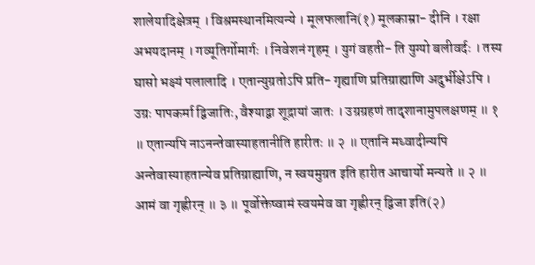शालेयादिक्षेत्रम् । विश्रमस्थानमित्यन्ये । मूलफलानि(१) मूलकाम्रा- दीनि । रक्षा अभयदानम् । गव्यूतिर्गोमार्गः । निवेशनं गृहम् । युगं वहती- ति युग्यो बलीवर्दः । तस्य घासो भक्ष्यं पलालादि । एतान्युग्रतोऽपि प्रति- गृह्याणि प्रतिग्राह्याणि अदुर्भीक्षेऽपि । उग्रः पापकर्मा द्विजातिः, वैश्याद्वा शूद्रायां जातः । उग्रग्रहणं तादृशानामुपलक्षणम् ॥ १ ॥ एतान्यपि नाऽनन्तेवास्याहतानीति हारीतः ॥ २ ॥ एतानि मध्वादीन्यपि अन्तेवास्याहतान्येव प्रतिग्राह्याणि, न स्वयमुग्रत इति हारीत आचार्यो मन्यते ॥ २ ॥ आमं वा गृह्णीरन् ॥ ३ ॥ पूर्वोक्तेष्वामं स्वयमेव वा गृह्णीरन् द्विजा इति(२)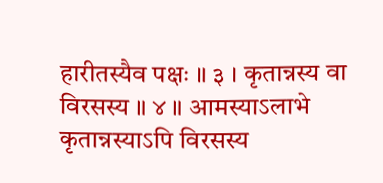हारीतस्यैव पक्षः ॥ ३ । कृतान्नस्य वा विरसस्य ॥ ४ ॥ आमस्याऽलाभे कृतान्नस्याऽपि विरसस्य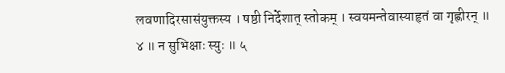लवणादिरसासंयुक्तस्य । षष्ठी निर्देशात् स्तोकम् । स्वयमन्तेवास्याहृतं वा गृह्णीरन् ॥ ४ ॥ न सुभिक्षाः स्युः ॥ ५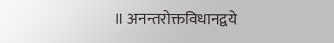॥ अनन्तरोक्तविधानद्वये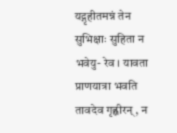यद्गृहीतमन्नं तेन सुभिक्षाः सुहिता न भवेयु- रेव । यावता प्राणयात्रा भवति तावदेव गृह्णीरन् , न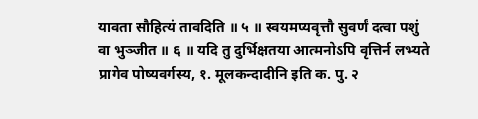यावता सौहित्यं तावदिति ॥ ५ ॥ स्वयमप्यवृत्तौ सुवर्णं दत्वा पशुं वा भुञ्जीत ॥ ६ ॥ यदि तु दुर्भिक्षतया आत्मनोऽपि वृत्तिर्न लभ्यते प्रागेव पोष्यवर्गस्य, १. मूलकन्दादीनि इति क. पु. २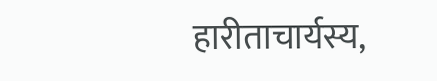हारीताचार्यस्य,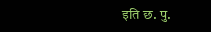इति छ. पु.